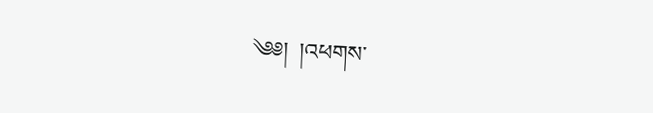༄༅།  །འཕགས་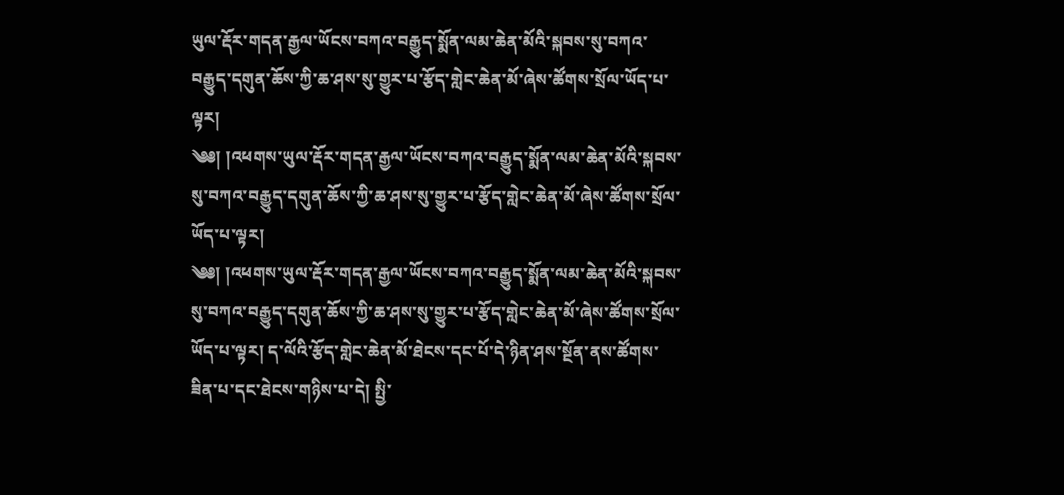ཡུལ་རྡོར་གདན་རྒྱལ་ཡོངས་བཀའ་བརྒྱུད་སྨོན་ལམ་ཆེན་མོའི་སྐབས་སུ་བཀའ་བརྒྱུད་དགུན་ཆོས་ཀྱི་ཆ་ཤས་སུ་གྱུར་པ་རྩོད་གླེང་ཆེན་མོ་ཞེས་ཚོགས་སྲོལ་ཡོད་པ་ལྟར།
༄༅། །འཕགས་ཡུལ་རྡོར་གདན་རྒྱལ་ཡོངས་བཀའ་བརྒྱུད་སྨོན་ལམ་ཆེན་མོའི་སྐབས་སུ་བཀའ་བརྒྱུད་དགུན་ཆོས་ཀྱི་ཆ་ཤས་སུ་གྱུར་པ་རྩོད་གླེང་ཆེན་མོ་ཞེས་ཚོགས་སྲོལ་ཡོད་པ་ལྟར།
༄༅། །འཕགས་ཡུལ་རྡོར་གདན་རྒྱལ་ཡོངས་བཀའ་བརྒྱུད་སྨོན་ལམ་ཆེན་མོའི་སྐབས་སུ་བཀའ་བརྒྱུད་དགུན་ཆོས་ཀྱི་ཆ་ཤས་སུ་གྱུར་པ་རྩོད་གླེང་ཆེན་མོ་ཞེས་ཚོགས་སྲོལ་ཡོད་པ་ལྟར། ད་ལོའི་རྩོད་གླེང་ཆེན་མོ་ཐེངས་དང་པོ་དེ་ཉིན་ཤས་སྔོན་ནས་ཚོགས་ཟིན་པ་དང་ཐེངས་གཉིས་པ་དེ། སྤྱི་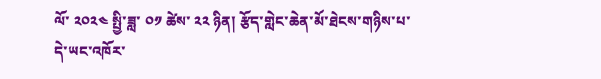ལོ་ ༢༠༢༤ སྤྱི་ཟླ་ ༠༡ ཚེས་ ༢༢ ཉིན། རྩོད་གླེང་ཆེན་མོ་ཐེངས་གཉིས་པ་དེ་ཡང་འཁོར་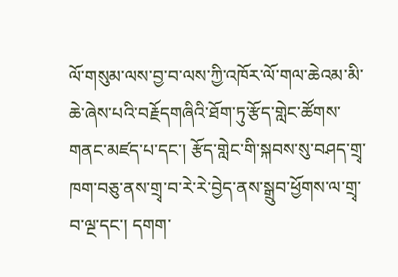ལོ་གསུམ་ལས་བྱ་བ་ལས་ཀྱི་འཁོར་ལོ་གལ་ཆེའམ་མི་ཆེ་ཞེས་པའི་བརྗོདགཞིའི་ཐོག་ཏུ་རྩོད་གླེང་ཚོགས་གནང་མཛད་པ་དང་། རྩོད་གླེང་གི་སྐབས་སུ་བཤད་གྲྭ་ཁག་བཅུ་ནས་གྲྭ་བ་རེ་རེ་བྱེད་ནས་སྒྲུབ་ཕྱོགས་ལ་གྲྭ་བ་ལྔ་དང་། དགག་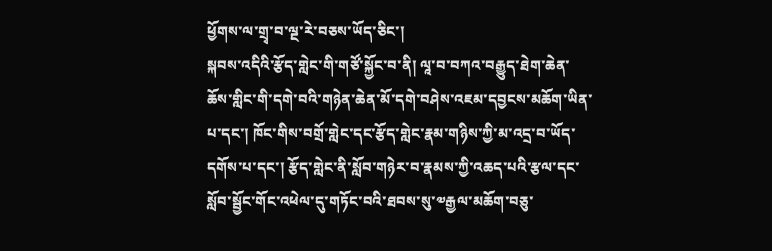ཕྱོགས་ལ་གྲྭ་བ་ལྔ་རེ་བཅས་ཡོད་ཅིང་།
སྐབས་འདིའི་རྩོད་གླེང་གི་གཙོ་སྐྱོང་བ་ནི། ལཱ་བ་བཀའ་བརྒྱུད་ཐེག་ཆེན་ཆོས་གླིང་གི་དགེ་བའི་གཉེན་ཆེན་མོ་དགེ་བཤེས་འཇམ་དབྱངས་མཆོག་ཡིན་པ་དང་། ཁོང་གིས་བགྲོ་གླེང་དང་རྩོད་གླེང་རྣམ་གཉིས་ཀྱི་མ་འདྲ་བ་ཡོད་དགོས་པ་དང་། རྩོད་གླེང་ནི་སློབ་གཉེར་བ་རྣམས་ཀྱི་འཆད་པའི་རྩལ་དང་སློབ་སྦྱོང་གོང་འཕེལ་དུ་གཏོང་བའི་ཐབས་སུ་༧རྒྱལ་མཆོག་བཅུ་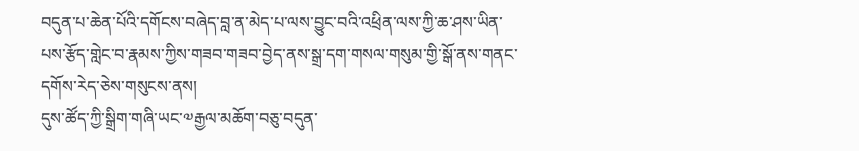བདུན་པ་ཆེན་པོའི་དགོངས་བཞེད་བླ་ན་མེད་པ་ལས་བྱུང་བའི་འཕྲིན་ལས་ཀྱི་ཆ་ཤས་ཡིན་པས་རྩོད་གླེང་བ་རྣམས་ཀྱིས་གཟབ་གཟབ་བྱེད་ནས་སྒྲ་དག་གསལ་གསུམ་གྱི་སྒོ་ནས་གནང་དགོས་རེད་ཅེས་གསུངས་ནས།
དུས་ཚོད་ཀྱི་སྒྲིག་གཞི་ཡང་༧རྒྱལ་མཆོག་བཅུ་བདུན་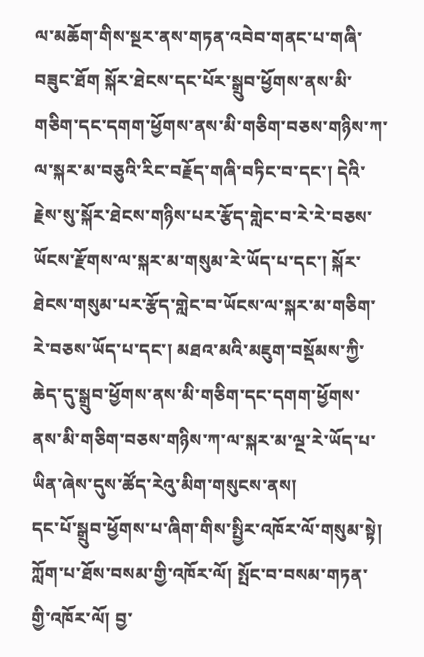ལ་མཆོག་གིས་སྔར་ནས་གཏན་འབེབ་གནང་པ་གཞི་བཟུང་ཐོག སྐོར་ཐེངས་དང་པོར་སྒྲུབ་ཕྱོགས་ནས་མི་གཅིག་དང་དགག་ཕྱོགས་ནས་མི་གཅིག་བཅས་གཉིས་ཀ་ལ་སྐར་མ་བཅུའི་རིང་བརྗོད་གཞི་བཏིང་བ་དང་། དེའི་རྗེས་སུ་སྐོར་ཐེངས་གཉིས་པར་རྩོད་གླེང་བ་རེ་རེ་བཅས་ཡོངས་རྫོགས་ལ་སྐར་མ་གསུམ་རེ་ཡོད་པ་དང་། སྐོར་ཐེངས་གསུམ་པར་རྩོད་གླེང་བ་ཡོངས་ལ་སྐར་མ་གཅིག་རེ་བཅས་ཡོད་པ་དང་། མཐའ་མའི་མཇུག་བསྡོམས་ཀྱི་ཆེད་དུ་སྒྲུབ་ཕྱོགས་ནས་མི་གཅིག་དང་དགག་ཕྱོགས་ནས་མི་གཅིག་བཅས་གཉིས་ཀ་ལ་སྐར་མ་ལྔ་རེ་ཡོད་པ་ཡིན་ཞེས་དུས་ཚོད་རེའུ་མིག་གསུངས་ནས།
དང་པོ་སྒྲུབ་ཕྱོགས་པ་ཞིག་གིས་སྤྱིར་འཁོར་ལོ་གསུམ་སྟེ། ཀློག་པ་ཐོས་བསམ་གྱི་འཁོར་ལོ། སྤོང་བ་བསམ་གཏན་གྱི་འཁོར་ལོ། བྱ་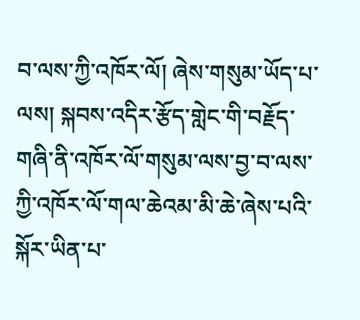བ་ལས་ཀྱི་འཁོར་ལོ། ཞེས་གསུམ་ཡོད་པ་ལས། སྐབས་འདིར་རྩོད་གླེང་གི་བརྗོད་གཞི་ནི་འཁོར་ལོ་གསུམ་ལས་བྱ་བ་ལས་ཀྱི་འཁོར་ལོ་གལ་ཆེའམ་མི་ཆེ་ཞེས་པའི་སྐོར་ཡིན་པ་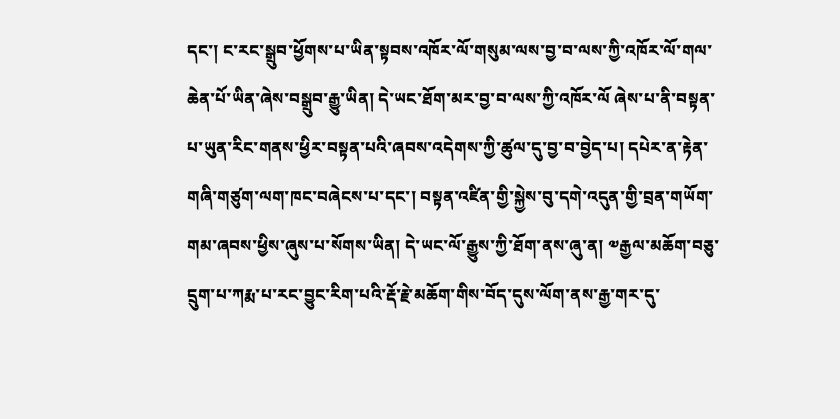དང་། ང་རང་སྒྲུབ་ཕྱོགས་པ་ཡིན་སྟབས་འཁོར་ལོ་གསུམ་ལས་བྱ་བ་ལས་ཀྱི་འཁོར་ལོ་གལ་ཆེན་པོ་ཡིན་ཞེས་བསྒྲུབ་རྒྱུ་ཡིན། དེ་ཡང་ཐོག་མར་བྱ་བ་ལས་ཀྱི་འཁོར་ལོ ཞེས་པ་ནི་བསྟན་པ་ཡུན་རིང་གནས་ཕྱིར་བསྟན་པའི་ཞབས་འདེགས་ཀྱི་ཚུལ་དུ་བྱ་བ་བྱེད་པ། དཔེར་ན་རྟེན་གཞི་གཙུག་ལག་ཁང་བཞེངས་པ་དང་། བསྟན་འཛིན་གྱི་སྐྱེས་བུ་དགེ་འདུན་གྱི་བྲན་གཡོག་གམ་ཞབས་ཕྱིས་ཞུས་པ་སོགས་ཡིན། དེ་ཡང་ལོ་རྒྱུས་ཀྱི་ཐོག་ནས་ཞུ་ན། ༧རྒྱལ་མཆོག་བཅུ་དྲུག་པ་ཀརྨ་པ་རང་བྱུང་རིག་པའི་རྡོ་རྗེ་མཆོག་གིས་བོད་དུས་ལོག་ནས་རྒྱ་གར་དུ་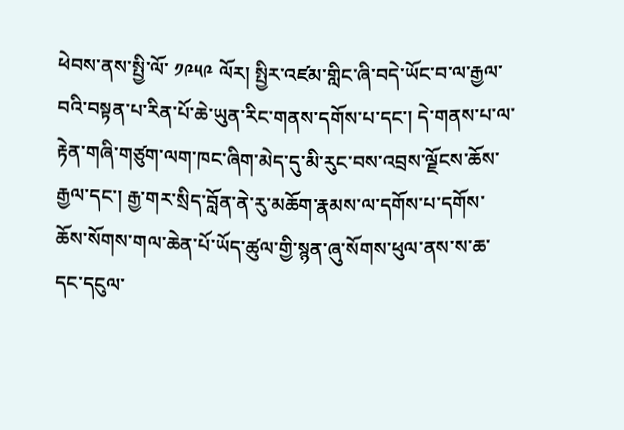ཕེབས་ནས་སྤྱི་ལོ་ ༡༩༥༩ ལོར། སྤྱིར་འཛམ་གླིང་ཞི་བདེ་ཡོང་བ་ལ་རྒྱལ་བའི་བསྟན་པ་རིན་པོ་ཆེ་ཡུན་རིང་གནས་དགོས་པ་དང་། དེ་གནས་པ་ལ་རྟེན་གཞི་གཙུག་ལག་ཁང་ཞིག་མེད་དུ་མི་རུང་བས་འབྲས་ལྗོངས་ཆོས་རྒྱལ་དང་། རྒྱ་གར་སྲིད་བློན་ནེ་རུ་མཆོག་རྣམས་ལ་དགོས་པ་དགོས་ཆོས་སོགས་གལ་ཆེན་པོ་ཡོད་ཚུལ་གྱི་སྙན་ཞུ་སོགས་ཕུལ་ནས་ས་ཆ་དང་དངུལ་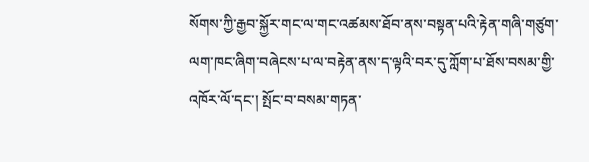སོགས་ཀྱི་རྒྱབ་སྐྱོར་གང་ལ་གང་འཚམས་ཐོབ་ནས་བསྟན་པའི་རྟེན་གཞི་གཙུག་ལག་ཁང་ཞིག་བཞེངས་པ་ལ་བརྟེན་ནས་ད་ལྟའི་བར་དུ་ཀློག་པ་ཐོས་བསམ་གྱི་འཁོར་ལོ་དང་། སྤོང་བ་བསམ་གཏན་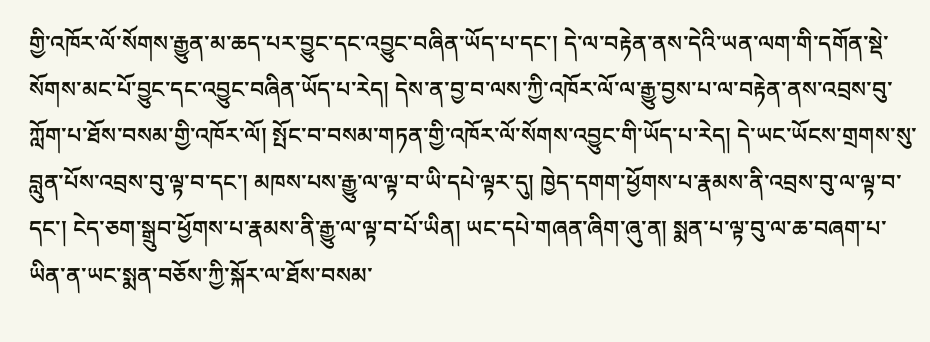གྱི་འཁོར་ལོ་སོགས་རྒྱུན་མ་ཆད་པར་བྱུང་དང་འབྱུང་བཞིན་ཡོད་པ་དང་། དེ་ལ་བརྟེན་ནས་དེའི་ཡན་ལག་གི་དགོན་སྡེ་སོགས་མང་པོ་བྱུང་དང་འབྱུང་བཞིན་ཡོད་པ་རེད། དེས་ན་བྱ་བ་ལས་ཀྱི་འཁོར་ལོ་ལ་རྒྱུ་བྱས་པ་ལ་བརྟེན་ནས་འབྲས་བུ་ཀློག་པ་ཐོས་བསམ་གྱི་འཁོར་ལོ། སྤོང་བ་བསམ་གཏན་གྱི་འཁོར་ལོ་སོགས་འབྱུང་གི་ཡོད་པ་རེད། དེ་ཡང་ཡོངས་གྲགས་སུ་བླུན་པོས་འབྲས་བུ་ལྟ་བ་དང་། མཁས་པས་རྒྱུ་ལ་ལྟ་བ་ཡི་དཔེ་ལྟར་དུ། ཁྱེད་དགག་ཕྱོགས་པ་རྣམས་ནི་འབྲས་བུ་ལ་ལྟ་བ་དང་། ངེད་ཅག་སྒྲུབ་ཕྱོགས་པ་རྣམས་ནི་རྒྱུ་ལ་ལྟ་བ་པོ་ཡིན། ཡང་དཔེ་གཞན་ཞིག་ཞུ་ན། སྨན་པ་ལྟ་བུ་ལ་ཆ་བཞག་པ་ཡིན་ན་ཡང་སྨན་བཅོས་ཀྱི་སྐོར་ལ་ཐོས་བསམ་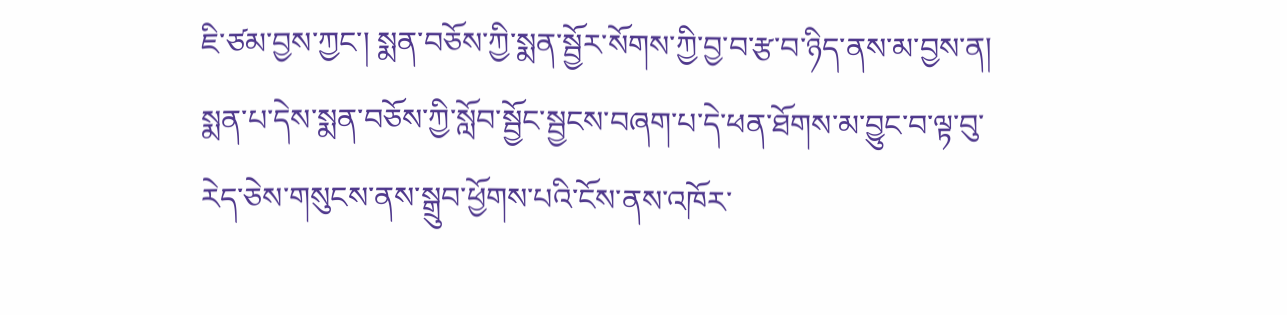ཇི་ཙམ་བྱས་ཀྱང་། སྨན་བཅོས་ཀྱི་སྨན་སྦྱོར་སོགས་ཀྱི་བྱ་བ་རྩ་བ་ཉིད་ནས་མ་བྱས་ན། སྨན་པ་དེས་སྨན་བཅོས་ཀྱི་སློབ་སྦྱོང་སྦྱངས་བཞག་པ་དེ་ཕན་ཐོགས་མ་བྱུང་བ་ལྟ་བུ་རེད་ཅེས་གསུངས་ནས་སྒྲུབ་ཕྱོགས་པའི་ངོས་ནས་འཁོར་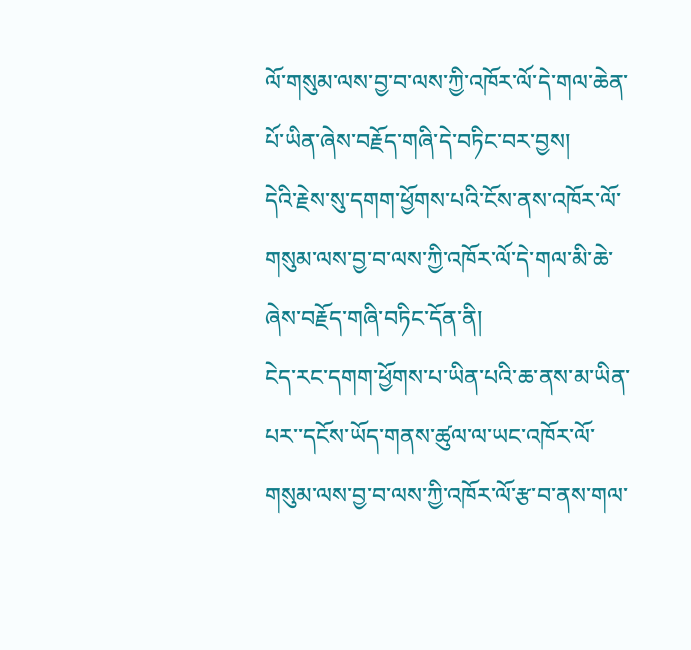ལོ་གསུམ་ལས་བྱ་བ་ལས་ཀྱི་འཁོར་ལོ་དེ་གལ་ཆེན་པོ་ཡིན་ཞེས་བརྗོད་གཞི་དེ་བཏིང་བར་བྱས།
དེའི་རྗེས་སུ་དགག་ཕྱོགས་པའི་ངོས་ནས་འཁོར་ལོ་གསུམ་ལས་བྱ་བ་ལས་ཀྱི་འཁོར་ལོ་དེ་གལ་མི་ཆེ་ཞེས་བརྗོད་གཞི་བཏིང་དོན་ནི།
ངེད་རང་དགག་ཕྱོགས་པ་ཡིན་པའི་ཆ་ནས་མ་ཡིན་པར་་དངོས་ཡོད་གནས་ཚུལ་ལ་ཡང་འཁོར་ལོ་གསུམ་ལས་བྱ་བ་ལས་ཀྱི་འཁོར་ལོ་རྩ་བ་ནས་གལ་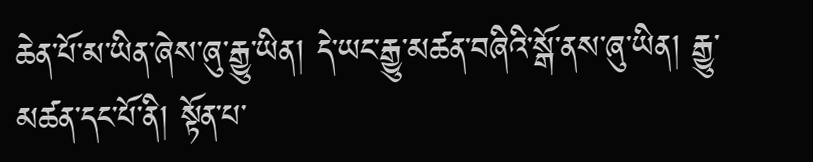ཆེན་པོ་མ་ཡིན་ཞེས་ཞུ་རྒྱུ་ཡིན། དེ་ཡང་རྒྱུ་མཚན་བཞིའི་སྒོ་ནས་ཞུ་ཡིན། རྒྱུ་མཚན་དང་པོ་ནི། སྟོན་པ་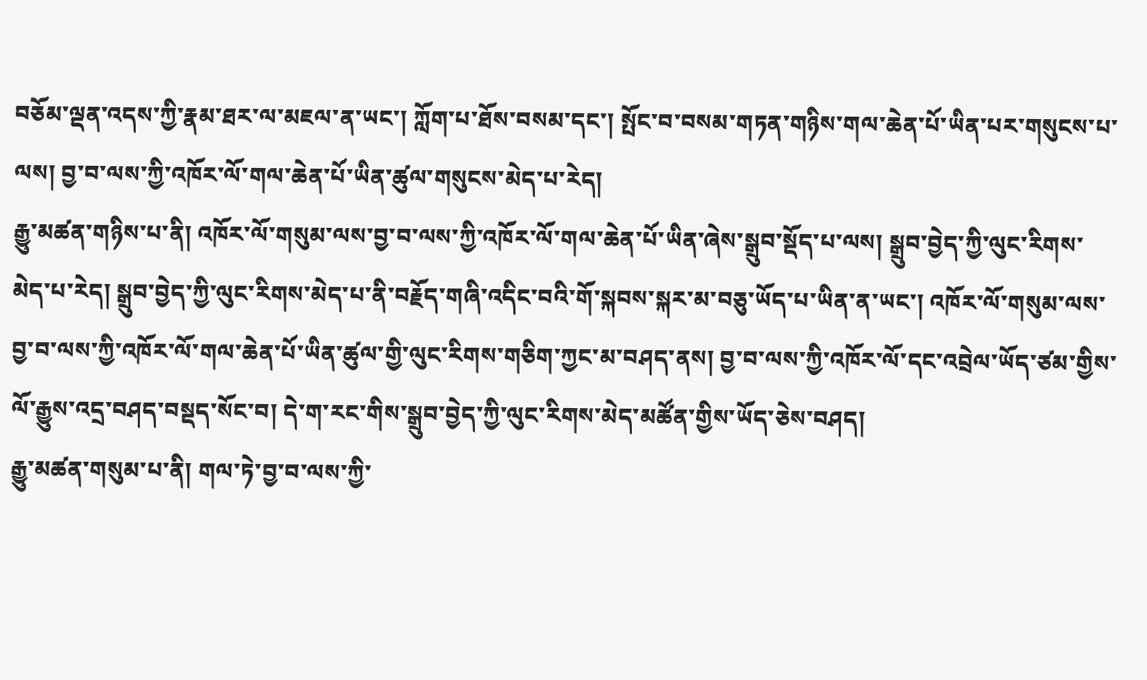བཅོམ་ལྡན་འདས་ཀྱི་རྣམ་ཐར་ལ་མཇལ་ན་ཡང་། ཀློག་པ་ཐོས་བསམ་དང་། སྤོང་བ་བསམ་གཏན་གཉིས་གལ་ཆེན་པོ་ཡིན་པར་གསུངས་པ་ལས། བྱ་བ་ལས་ཀྱི་འཁོར་ལོ་གལ་ཆེན་པོ་ཡིན་ཚུལ་གསུངས་མེད་པ་རེད།
རྒྱུ་མཚན་གཉིས་པ་ནི། འཁོར་ལོ་གསུམ་ལས་བྱ་བ་ལས་ཀྱི་འཁོར་ལོ་གལ་ཆེན་པོ་ཡིན་ཞེས་སྒྲུབ་སྡོད་པ་ལས། སྒྲུབ་བྱེད་ཀྱི་ལུང་རིགས་མེད་པ་རེད། སྒྲུབ་བྱེད་ཀྱི་ལུང་རིགས་མེད་པ་ནི་བརྗོད་གཞི་འདིང་བའི་གོ་སྐབས་སྐར་མ་བཅུ་ཡོད་པ་ཡིན་ན་ཡང་། འཁོར་ལོ་གསུམ་ལས་བྱ་བ་ལས་ཀྱི་འཁོར་ལོ་གལ་ཆེན་པོ་ཡིན་ཚུལ་གྱི་ལུང་རིགས་གཅིག་ཀྱང་མ་བཤད་ནས། བྱ་བ་ལས་ཀྱི་འཁོར་ལོ་དང་འབྲེལ་ཡོད་ཙམ་གྱིས་ལོ་རྒྱུས་འདྲ་བཤད་བསྡད་སོང་བ། དེ་ག་རང་གིས་སྒྲུབ་བྱེད་ཀྱི་ལུང་རིགས་མེད་མཚོན་གྱིས་ཡོད་ཅེས་བཤད།
རྒྱུ་མཚན་གསུམ་པ་ནི། གལ་ཏེ་བྱ་བ་ལས་ཀྱི་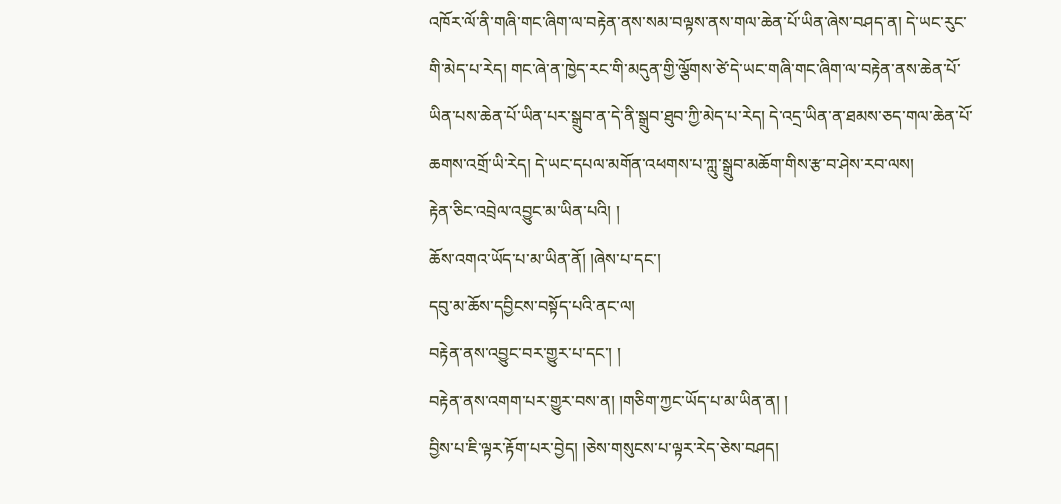འཁོར་ལོ་ནི་གཞི་གང་ཞིག་ལ་བརྟེན་ནས་སམ་བལྟས་ནས་གལ་ཆེན་པོ་ཡིན་ཞེས་བཤད་ན། དེ་ཡང་རུང་གི་མེད་པ་རེད། གང་ཞེ་ན་ཁྱེད་རང་གི་མདུན་གྱི་ལྕོགས་ཙེ་དེ་ཡང་གཞི་གང་ཞིག་ལ་བརྟེན་ནས་ཆེན་པོ་ཡིན་པས་ཆེན་པོ་ཡིན་པར་སྒྲུབ་ན་དེ་ནི་སྒྲུབ་ཐུབ་ཀྱི་མེད་པ་རེད། དེ་འདྲ་ཡིན་ན་ཐམས་ཅད་གལ་ཆེན་པོ་ཆགས་འགྲོ་ཡི་རེད། དེ་ཡང་དཔལ་མགོན་འཕགས་པ་ཀླུ་སྒྲུབ་མཆོག་གིས་རྩ་བ་ཤེས་རབ་ལས།
རྟེན་ཅིང་འབྲེལ་འབྱུང་མ་ཡིན་པའི། །
ཆོས་འགའ་ཡོད་པ་མ་ཡིན་ནོ། །ཞེས་པ་དང་།
དབུ་མ་ཆོས་དབྱིངས་བསྟོད་པའི་ནང་ལ།
བརྟེན་ནས་འབྱུང་བར་གྱུར་པ་དང་། །
བརྟེན་ནས་འགག་པར་གྱུར་བས་ན། །གཅིག་ཀྱང་ཡོད་པ་མ་ཡིན་ན། །
བྱིས་པ་ཇི་ལྟར་རྟོག་པར་བྱེད། །ཅེས་གསུངས་པ་ལྟར་རེད་ཅེས་བཤད།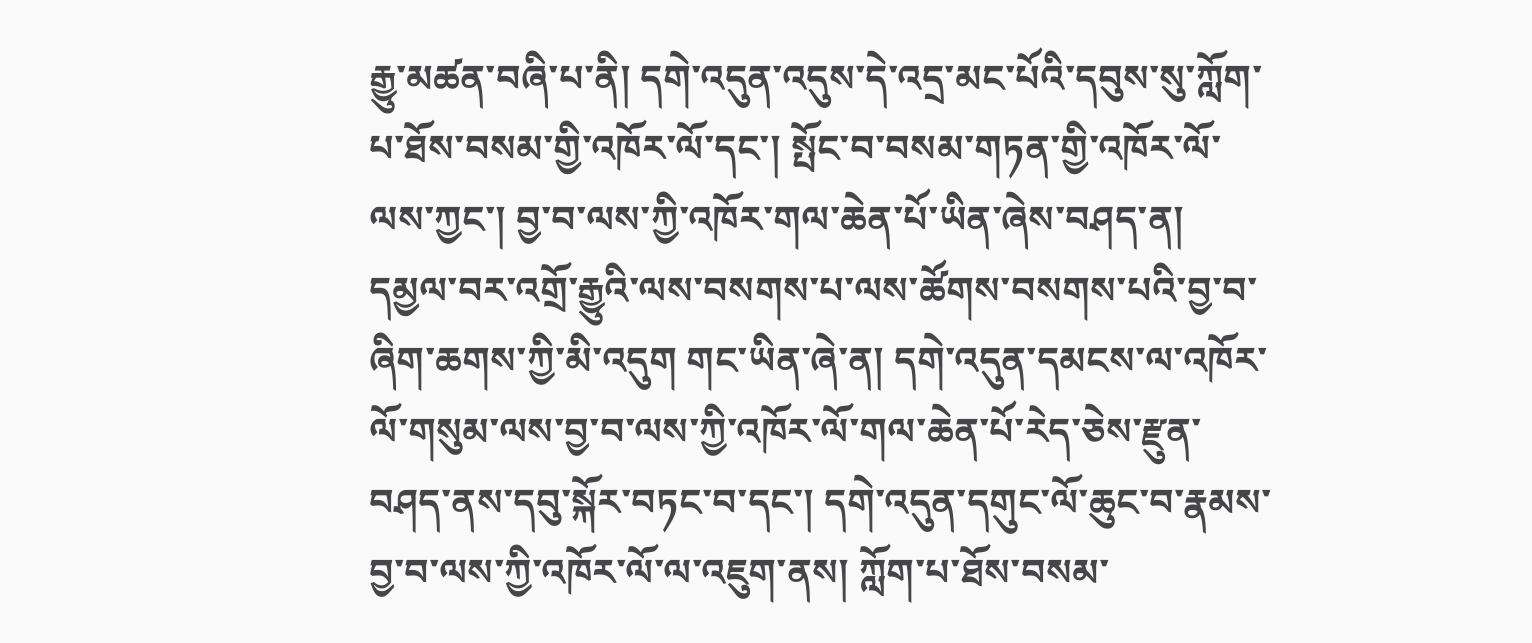རྒྱུ་མཚན་བཞི་པ་ནི། དགེ་འདུན་འདུས་དེ་འདྲ་མང་པོའི་དབུས་སུ་ཀློག་པ་ཐོས་བསམ་གྱི་འཁོར་ལོ་དང་། སྤོང་བ་བསམ་གཏན་གྱི་འཁོར་ལོ་ལས་ཀྱང་། བྱ་བ་ལས་ཀྱི་འཁོར་གལ་ཆེན་པོ་ཡིན་ཞེས་བཤད་ན། དམྱལ་བར་འགྲོ་རྒྱུའི་ལས་བསགས་པ་ལས་ཚོགས་བསགས་པའི་བྱ་བ་ཞིག་ཆགས་ཀྱི་མི་འདུག གང་ཡིན་ཞེ་ན། དགེ་འདུན་དམངས་ལ་འཁོར་ལོ་གསུམ་ལས་བྱ་བ་ལས་ཀྱི་འཁོར་ལོ་གལ་ཆེན་པོ་རེད་ཅེས་རྫུན་བཤད་ནས་དབུ་སྐོར་བཏང་བ་དང་། དགེ་འདུན་དགུང་ལོ་ཆུང་བ་རྣམས་བྱ་བ་ལས་ཀྱི་འཁོར་ལོ་ལ་འཇུག་ནས། ཀློག་པ་ཐོས་བསམ་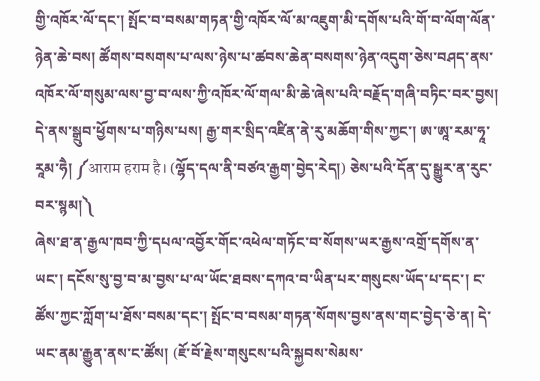གྱི་འཁོར་ལོ་དང་། སྤོང་བ་བསམ་གཏན་གྱི་འཁོར་ལོ་མ་འཇུག་མི་དགོས་པའི་གོ་བ་ལོག་ལོན་ཉེན་ཆེ་བས། ཚོགས་བསགས་པ་ལས་ཉེས་པ་ཚབས་ཆེན་བསགས་ཉེན་འདུག་ཅེས་བཤད་ནས་འཁོར་ལོ་གསུམ་ལས་བྱ་བ་ལས་ཀྱི་འཁོར་ལོ་གལ་མི་ཆེ་ཞེས་པའི་བརྗོད་གཞི་བཏིང་བར་བྱས།
དེ་ནས་སྒྲུབ་ཕྱོགས་པ་གཉིས་པས། རྒྱ་གར་སྲིད་འཛིན་ནེ་རུ་མཆོག་གིས་ཀྱང་། ཨ་ཨཱ་རམ་ཧཱ་རཱམ་ཧཻ། ༼आराम हराम है। (ལྷོད་དལ་ནི་བཙའ་རྒྱག་བྱེད་རེད།) ཅེས་པའི་དོན་དུ་སྒྱུར་ན་རུང་བར་སྙམ།༽
ཞེས་ཐ་ན་རྒྱལ་ཁབ་ཀྱི་དཔལ་འབྱོར་གོང་འཕེལ་གཏོང་བ་སོགས་ཡར་རྒྱས་འགྲོ་དགོས་ན་ཡང་། དངོས་སུ་བྱ་བ་མ་བྱས་པ་ལ་ཡོང་ཐབས་དཀའ་བ་ཡིན་པར་གསུངས་ཡོད་པ་དང་། ང་ཚོས་ཀྱང་ཀློག་པ་ཐོས་བསམ་དང་། སྤོང་བ་བསམ་གཏན་སོགས་བྱས་ནས་གང་བྱེད་ཅེ་ན། དེ་ཡང་ནམ་རྒྱུན་ནས་ང་ཚོས། (ཇོ་བོ་རྗེས་གསུངས་པའི་སྐྱབས་སེམས་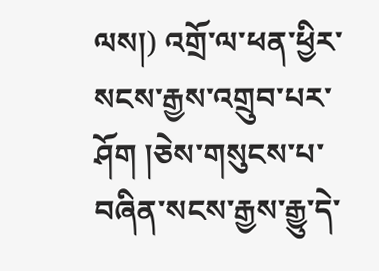ལས།) འགྲོ་ལ་ཕན་ཕྱིར་སངས་རྒྱས་འགྲུབ་པར་ཤོག །ཅེས་གསུངས་པ་བཞིན་སངས་རྒྱས་རྒྱུ་དེ་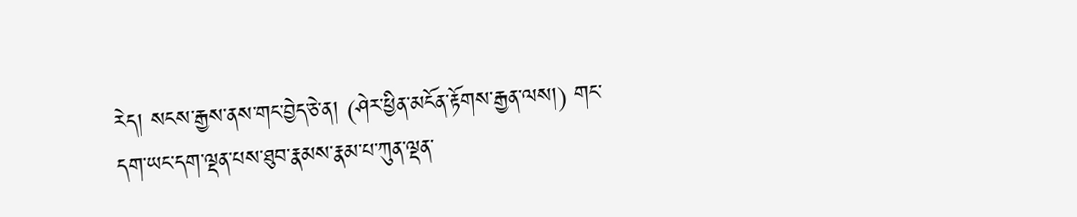རེད། སངས་རྒྱས་ནས་གང་བྱེད་ཅེ་ན། (ཤེར་ཕྱིན་མངོན་རྟོགས་རྒྱན་ལས།) གང་དག་ཡང་དག་ལྡན་པས་ཐུབ་རྣམས་རྣམ་པ་ཀུན་ལྡན་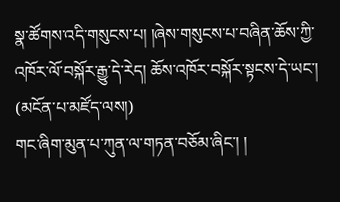སྣ་ཚོགས་འདི་གསུངས་པ། །ཞེས་གསུངས་པ་བཞིན་ཆོས་ཀྱི་འཁོར་ལོ་བསྐོར་རྒྱུ་དེ་རེད། ཆོས་འཁོར་བསྐོར་སྟངས་དེ་ཡང་། (མངོན་པ་མཛོད་ལས།)
གང་ཞིག་མུན་པ་ཀུན་ལ་གཏན་བཅོམ་ཞིང་། །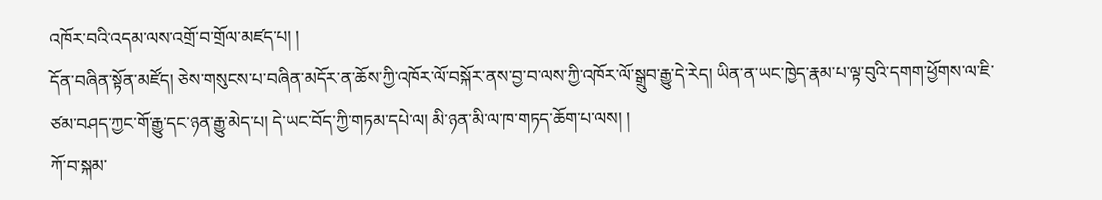འཁོར་བའི་འདམ་ལས་འགྲོ་བ་གྲོལ་མཛད་པ། །
དོན་བཞིན་སྟོན་མཛོད། ཅེས་གསུངས་པ་བཞིན་མདོར་ན་ཆོས་ཀྱི་འཁོར་ལོ་བསྐོར་ནས་བྱ་བ་ལས་ཀྱི་འཁོར་ལོ་སྒྲུབ་རྒྱུ་དེ་རེད། ཡིན་ན་ཡང་ཁྱེད་རྣམ་པ་ལྟ་བུའི་དགག་ཕྱོགས་ལ་ཇི་ཙམ་བཤད་ཀྱང་གོ་རྒྱུ་དང་ཉན་རྒྱུ་མེད་པ། དེ་ཡང་བོད་ཀྱི་གཏམ་དཔེ་ལ། མི་ཉན་མི་ལ་ཁ་གཏད་ཆོག་པ་ལས། །
ཀོ་བ་སྐམ་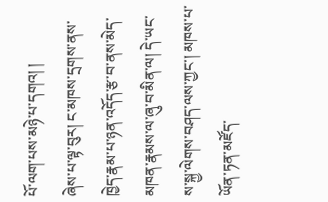པོ་ལག་པས་མཉེ་པ་དགའ། །
ཞེས་པ་ལྟ་བུར། ང་མཁས་དྲགས་ནས་ཁྱེད་རྣམ་པ་ཉན་འདོད་རྩ་བ་ནས་མེད་མཁན་རྣམས་ལ་ཞུ་བ་མིན་ལ། དེ་ཡང་ས་སྐྱ་ལེགས་བཤད་ལས་ཀྱང་། མཁས་པ་ཡོན་ཏན་མཛོད་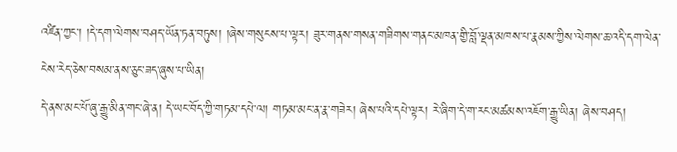འཛིན་ཀྱང་། །དེ་དག་ལེགས་བཤད་ཡོན་ཏན་བཏུས། །ཞེས་གསུངས་པ་ལྟར། ཟུར་གནས་གསན་གཟིགས་གནང་མཁན་གྱི་བློ་ལྡན་མཁས་པ་རྣམས་ཀྱིས་ལེགས་ཆ་འདི་དག་ལེན་ངེས་རེད་ཅེས་བསམ་ནས་ཅུང་ཟད་ཞུས་པ་ཡིན།
དེ་ནས་མང་པོ་ཞུ་རྒྱུ་མིན་གང་ཞེ་ན། དེ་ཡང་བོད་ཀྱི་གཏམ་དཔེ་ལ། གཏམ་མང་ན་རྣ་གཟེར། ཞེས་པའི་དཔེ་ལྟར། རེ་ཞིག་དེ་ག་རང་མཚམས་འཇོག་རྒྱུ་ཡིན། ཞེས་བཤད།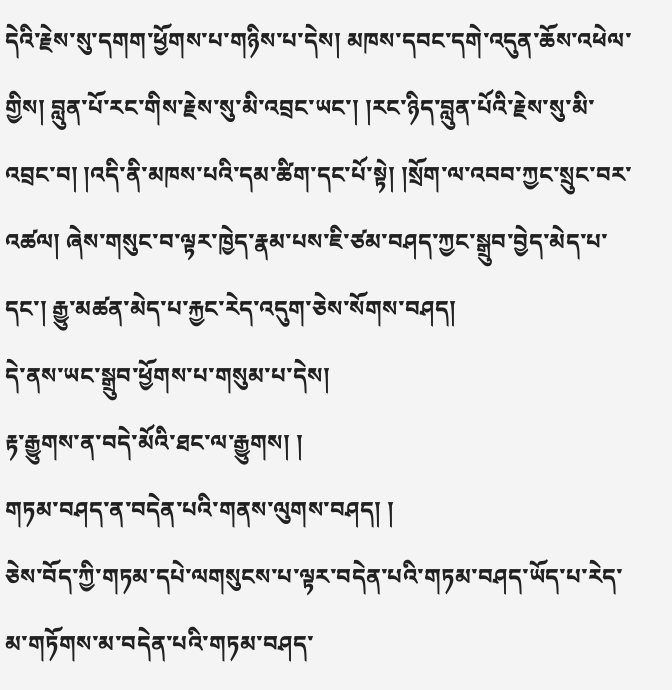དེའི་རྗེས་སུ་དགག་ཕྱོགས་པ་གཉིས་པ་དེས། མཁས་དབང་དགེ་འདུན་ཆོས་འཕེལ་གྱིས། བླུན་པོ་རང་གིས་རྗེས་སུ་མི་འབྲང་ཡང་། །རང་ཉིད་བླུན་པོའི་རྗེས་སུ་མི་འབྲང་བ། །འདི་ནི་མཁས་པའི་དམ་ཚིག་དང་པོ་སྟེ། །སྲོག་ལ་འབབ་ཀྱང་སྲུང་བར་འཚལ། ཞེས་གསུང་བ་ལྟར་ཁྱེད་རྣམ་པས་ཇི་ཙམ་བཤད་ཀྱང་སྒྲུབ་བྱེད་མེད་པ་དང་། རྒྱུ་མཚན་མེད་པ་རྐྱང་རེད་འདུག་ཅེས་སོགས་བཤད།
དེ་ནས་ཡང་སྒྲུབ་ཕྱོགས་པ་གསུམ་པ་དེས།
རྟ་རྒྱུགས་ན་བདེ་མོའི་ཐང་ལ་རྒྱུགས། །
གཏམ་བཤད་ན་བདེན་པའི་གནས་ལུགས་བཤད། །
ཅེས་བོད་ཀྱི་གཏམ་དཔེ་ལགསུངས་པ་ལྟར་བདེན་པའི་གཏམ་བཤད་ཡོད་པ་རེད་མ་གཏོགས་མ་བདེན་པའི་གཏམ་བཤད་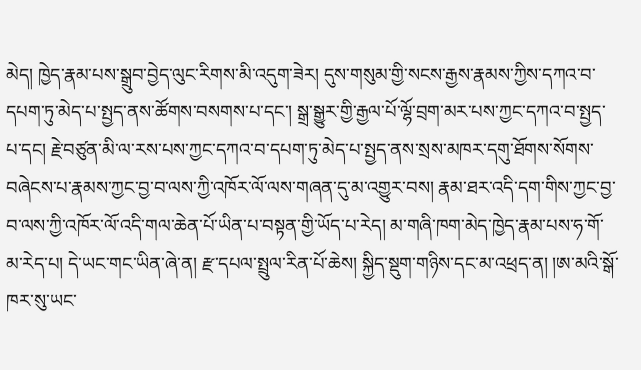མེད། ཁྱེད་རྣམ་པས་སྒྲུབ་བྱེད་ལུང་རིགས་མི་འདུག་ཟེར། དུས་གསུམ་གྱི་སངས་རྒྱས་རྣམས་ཀྱིས་དཀའ་བ་དཔག་ཏུ་མེད་པ་སྤྱད་ནས་ཚོགས་བསགས་པ་དང་། སྒྲ་སྒྱུར་གྱི་རྒྱལ་པོ་ལྷོ་བྲག་མར་པས་ཀྱང་དཀའ་བ་སྤྱད་པ་དང། རྗེ་བཙུན་མི་ལ་རས་པས་ཀྱང་དཀའ་བ་དཔག་ཏུ་མེད་པ་སྤྱད་ནས་སྲས་མཁར་དགུ་ཐོགས་སོགས་བཞེངས་པ་རྣམས་ཀྱང་བྱ་བ་ལས་ཀྱི་འཁོར་ལོ་ལས་གཞན་དུ་མ་འགྱུར་བས། རྣམ་ཐར་འདི་དག་གིས་ཀྱང་བྱ་བ་ལས་ཀྱི་འཁོར་ལོ་འདི་གལ་ཆེན་པོ་ཡིན་པ་བསྟན་གྱི་ཡོད་པ་རེད། མ་གཞི་ཁག་མེད་ཁྱེད་རྣམ་པས་ཧ་གོ་མ་རེད་པ། དེ་ཡང་གང་ཡིན་ཞེ་ན། རྫ་དཔལ་སྤྲུལ་རིན་པོ་ཆེས། སྐྱིད་སྡུག་གཉིས་དང་མ་འཕྲད་ན། །ཨ་མའི་སྒོ་ཁར་སུ་ཡང་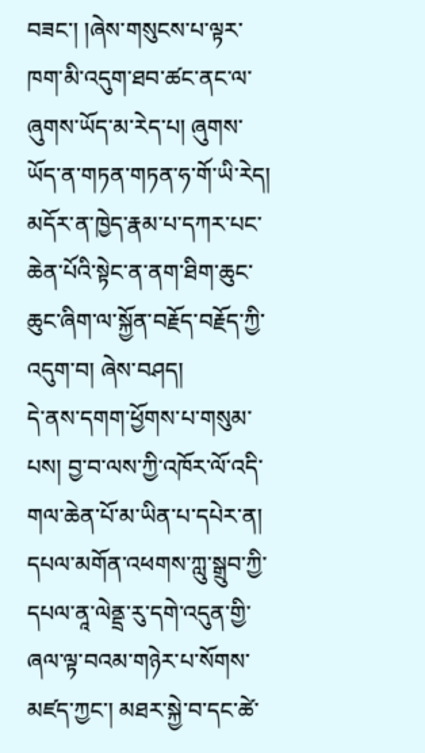བཟང་། །ཞེས་གསུངས་པ་ལྟར་ཁག་མི་འདུག་ཐབ་ཚང་ནང་ལ་ཞུགས་ཡོད་མ་རེད་པ། ཞུགས་ཡོད་ན་གཏན་གཏན་ཧ་གོ་ཡི་རེད། མདོར་ན་ཁྱེད་རྣམ་པ་དཀར་པང་ཆེན་པོའི་སྟེང་ན་ནག་ཐིག་ཆུང་ཆུང་ཞིག་ལ་སྐྱོན་བརྗོད་བརྗོད་ཀྱི་འདུག་བ། ཞེས་བཤད།
དེ་ནས་དགག་ཕྱོགས་པ་གསུམ་པས། བྱ་བ་ལས་ཀྱི་འཁོར་ལོ་འདི་གལ་ཆེན་པོ་མ་ཡིན་པ་དཔེར་ན། དཔལ་མགོན་འཕགས་ཀླུ་སྒྲུབ་ཀྱི་དཔལ་ནཱ་ལེནྡྲ་རུ་དགེ་འདུན་གྱི་ཞལ་ལྟ་བའམ་གཉེར་པ་སོགས་མཛད་ཀྱང་། མཐར་སྐྱེ་བ་དང་ཚེ་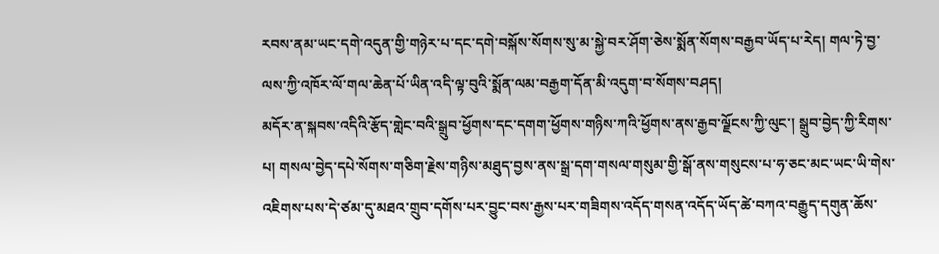རབས་ནམ་ཡང་དགེ་འདུན་གྱི་གཉེར་པ་དང་དགེ་བསྐོས་སོགས་སུ་མ་སྐྱེ་བར་ཤོག་ཅེས་སྨོན་སོགས་བརྒྱབ་ཡོད་པ་རེད། གལ་ཏེ་བྱ་ལས་ཀྱི་འཁོར་ལོ་གལ་ཆེན་པོ་ཡིན་འདི་ལྟ་བུའི་སྨོན་ལམ་བརྒྱག་དོན་མི་འདུག་བ་སོགས་བཤད།
མདོར་ན་སྐབས་འདིའི་རྩོད་གླེང་བའི་སྒྲུབ་ཕྱོགས་དང་དགག་ཕྱོགས་གཉིས་ཀའི་ཕྱོགས་ནས་རྒྱབ་ལྗོངས་ཀྱི་ལུང་། སྒྲུབ་བྱེད་ཀྱི་རིགས་པ། གསལ་བྱེད་དཔེ་སོགས་གཅིག་རྗེས་གཉིས་མཐུད་བྱས་ནས་སྒྲ་དག་གསལ་གསུམ་གྱི་སྒོ་ནས་གསུངས་པ་ཧ་ཅང་མང་ཡང་ཡི་གེས་འཇིགས་པས་དེ་ཙམ་དུ་མཐའ་གྲུབ་དགོས་པར་བྱུང་བས་རྒྱས་པར་གཟིགས་འདོད་གསན་འདོད་ཡོད་ཚེ་བཀའ་བརྒྱུད་དགུན་ཆོས་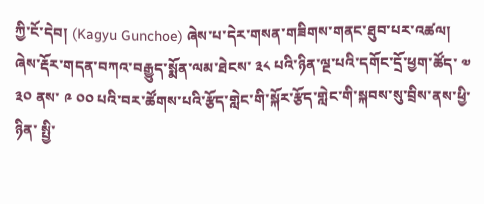ཀྱི་ངོ་དེབ། (Kagyu Gunchoe) ཞེས་པ་དེར་གསན་གཟིགས་གནང་ཐུབ་པར་འཚལ།
ཞེས་རྡོར་གདན་བཀའ་བརྒྱུད་སྨོན་ལམ་ཐེངས་ ༣༨ པའི་ཉིན་ལྔ་པའི་དགོང་དྲོ་ཕྱག་ཚོད་ ༧ ༣༠ ནས་ ༩ ༠༠ པའི་བར་ཚོགས་པའི་རྩོད་གླེང་གི་སྐོར་རྩོད་གླེང་གི་སྐབས་སུ་བྲིས་ནས་ཕྱི་ཉིན་ སྤྱི་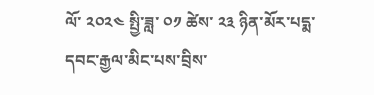ལོ་ ༢༠༢༤ སྤྱི་ཟླ་ ༠༡ ཚེས་ ༢༣ ཉིན་མོར་པདྨ་དབང་རྒྱལ་མིང་པས་བྲིས་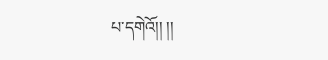པ་དགེའོ།། །།